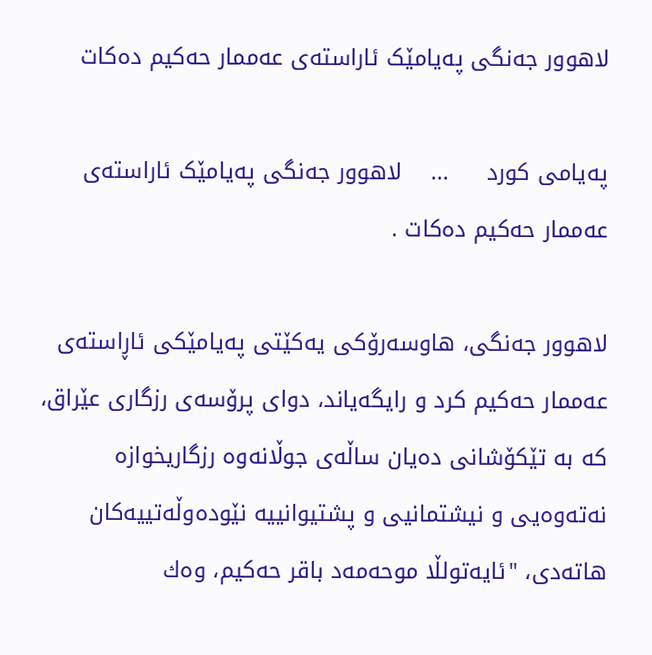لاهوور جەنگی پەیامێک ئاراستەی عەممار حەکیم دەکات

پەیامی کورد     ...    لاهوور جەنگی پەیامێک ئاراستەی عەممار حەکیم دەکات .

لاهوور جەنگی، هاوسەرۆکی یەکێتی پەیامێکی ئاڕاستەی عەممار حەكیم کرد و رایگەیاند، دوای پرۆسه‌ی رزگاری عێراق، كه‌ به‌ تێكۆشانی ده‌یان ساڵه‌ی جوڵانه‌وه‌ رزگاریخوازه‌ نه‌ته‌وه‌یی و نیشتمانیی و پشتیوانییه‌ نێوده‌وڵه‌تییه‌كان هاته‌دی، "ئایه‌تولڵا موحه‌مه‌د باقر حه‌كیم، وه‌ك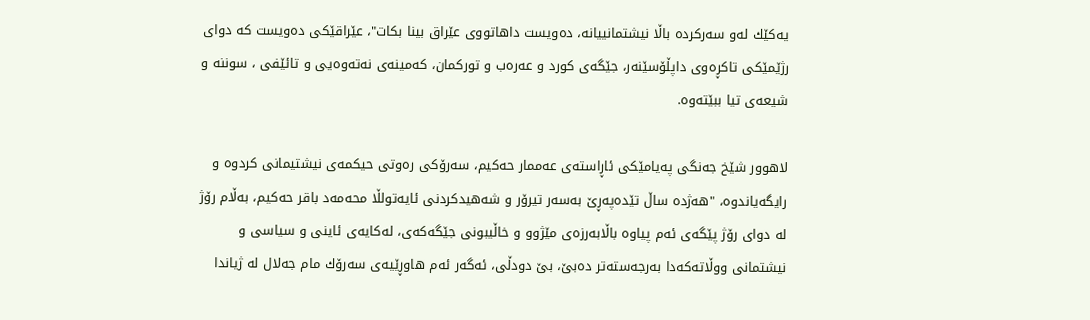یه‌كێك له‌و سه‌ركرده‌ باڵا نیشتمانییانه‌، ده‌ویست داهاتووی عێراق بینا بكات"، عێراقێكی ده‌ویست كه‌ دوای رژێمێكی تاكڕه‌وی داپڵۆسێنه‌ر، جێگه‌ی كورد و عه‌ره‌ب و توركمان، كه‌مینه‌ی نه‌ته‌وه‌یی و تائێفی ، سوننه‌ و شیعه‌ی تیا ببێته‌وه.

لاهوور شێخ جەنگی پەیامێکی ئاڕاستەی عەممار حەكیم، سەرۆكی رەوتی حیكمەی نیشتیمانی کردوە و رایگەیاندوە، "هه‌ژده‌ ساڵ تێده‌په‌ڕێ به‌سه‌ر تیرۆر و شه‌هیدكردنی ئایه‌تولڵا محه‌مه‌د باقر حه‌كیم‌، به‌ڵام رۆژ له‌ دوای رۆژ پێگه‌ی ئه‌م پیاوه‌ باڵابه‌رزه‌ی مێژوو و خاڵیبونی جێگه‌كه‌ی، له‌كایه‌ی ئاینی و سیاسی و نیشتمانی ووڵاته‌كه‌دا به‌رجه‌سته‌تر ده‌بێ، بێ دودڵی، ئه‌گه‌ر ئه‌م هاوڕێیه‌ی سه‌رۆك مام جه‌لال له‌ ژیاندا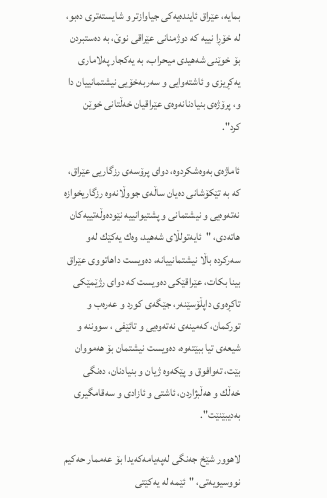بمایه‌، عێراق ئاینده‌یه‌كی جیاوازتر و شایسته‌تری ده‌بو، له‌ خۆڕا نییه‌ كه‌ دوژمنانی عێراقی نوێ، به‌ ده‌ستبردن بۆ خوێنی شه‌هیدی میحراب، به‌ یه‌كجار په‌لاماری یه‌كڕیزی و ئاشته‌وایی و سه‌ربه‌خۆیی نیشتمانییان دا و، پرۆژه‌ی بنیادنانه‌وه‌ی عێراقیان خه‌ڵتانی خوێن كرد".

ئاماژەی بەوەشکردوە، دوای پرۆسه‌ی رزگاریی عێراق، كه‌ به‌ تێكۆشانی ده‌یان ساڵه‌ی جووڵانه‌وه‌ رزگاریخوازه‌ نه‌ته‌وه‌یی و نیشتمانی و پشتیوانییه‌ نێوده‌وڵه‌تییه‌كان هاته‌دی، "ئایه‌تولڵای شه‌هید، وه‌ك یه‌كێك له‌و سه‌ركرده‌ باڵا نیشتمانییانه‌، ده‌ویست داهاتووی عێراق بینا بكات، عێراقێكی ده‌ویست كه‌ دوای رژێمێكی تاكڕه‌وی داپڵۆسێنه‌ر، جێگه‌ی كورد و عه‌ره‌ب و توركمان، كه‌مینه‌ی نه‌ته‌وه‌یی و تائێفی ، سووننه‌ و شیعه‌ی تیا ببێته‌وه‌، ده‌ویست نیشتمان بۆ هه‌مووان بێت، ته‌وافوق و پێكه‌وه‌ ژیان و بنیادنان، ده‌نگی خه‌ڵك و هه‌ڵبژاردن، ئاشتی و ئازادی و سه‌قامگیری به‌دیبێنێت".

لاهوور شێخ جەنگی لەپەیامەکەیدا بۆ عەممار حەکیم نووسیویەتی، "ئێمه‌ له‌ یه‌كێتی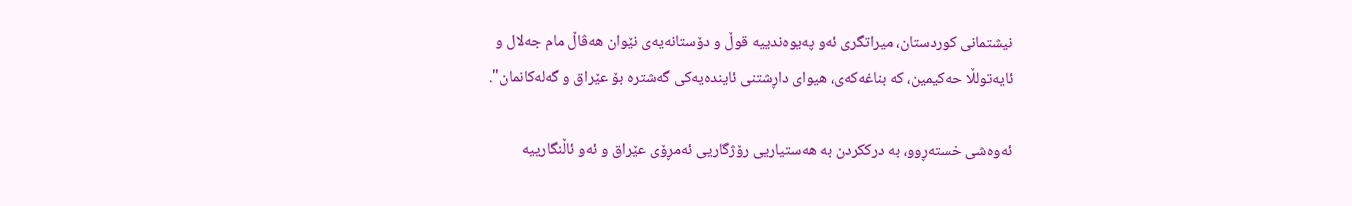نیشتمانی كوردستان، میراتگری ئه‌و په‌یوه‌ندییه‌ قوڵ و دۆستانه‌یه‌ی نێوان هه‌ڤاڵ مام جه‌لال و ئایه‌تولڵا حه‌كیمین، كه‌ بناغه‌كه‌ی، هیوای داڕشتنی ئاینده‌یه‌كی گه‌شتره‌ بۆ عێراق و گه‌له‌كانمان".

ئەوەشی خستەڕوو، به‌ درككردن به‌ هه‌ستیاریی رۆژگاریی ئه‌مڕۆی عێراق و ئه‌و ئاڵنگارییه‌‌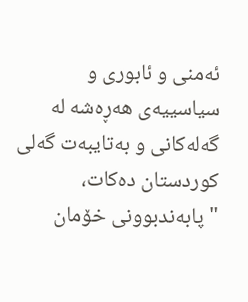ئه‌منی و ئابوری و سیاسییه‌ی هه‌ڕه‌شه‌ له‌ گه‌له‌كانی و به‌تایبه‌ت گه‌لی كوردستان ده‌كات، "پابه‌ندبوونی خۆمان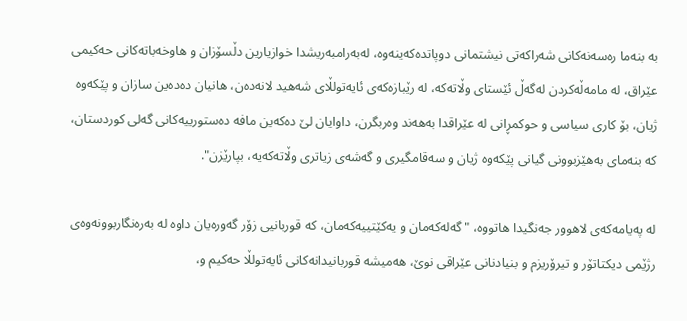به‌ بنه‌ما ره‌سه‌نه‌كانی شه‌راكه‌تی نیشتمانی دوپاتده‌كه‌ینه‌وه‌، له‌به‌رامبه‌ریشدا خوازیارین دڵسۆزان و هاوخه‌باته‌كانی حه‌كیمی عێراق، له‌ مامه‌ڵه‌كردن له‌گه‌ڵ ئێستای وڵاته‌كه‌، له‌ رێبازه‌كه‌ی ئایه‌تولڵای شه‌هید لانه‌ده‌ن، هانیان ده‌ده‌ین سازان و پێكه‌وه‌ ژیان، بۆ كاری سیاسی و حوكمڕانی له‌ عێراقدا به‌هه‌ند وه‌ربگرن، داوایان لێ ده‌كه‌ین مافه‌ ده‌ستورییه‌كانی گه‌لی كوردستان، كه‌ بنه‌مای به‌هێزبوونی گیانی پێكه‌وه‌ ژیان و سه‌قامگیری و گه‌شه‌ی زیاتری وڵاته‌كه‌یه،‌ بپارێزن".

لە پەیامەکەی لاهوور جەنگیدا هاتووە، "گه‌له‌كه‌مان و یه‌كێتییه‌كه‌مان، كه‌ قوربانیی زۆر گه‌وره‌یان داوه‌ له‌ به‌ره‌نگاربوونه‌وه‌ی رژێمی دیكتاتۆر و تیرۆریزم و بنیادنانی عێراقی نوێ، هه‌میشه‌ قوربانیدانه‌كانی ئایه‌تولڵا حه‌كیم و،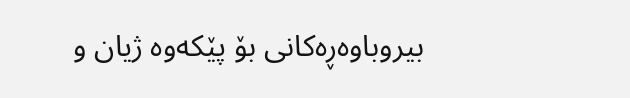بیروباوه‌ڕه‌كانی بۆ پێكه‌وه‌ ژیان و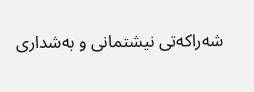شه‌راكه‌تی نیشتمانی و به‌شداری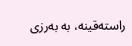راسته‌قینه‌، به‌ به‌رزی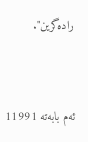راده‌گرین".


ئەم بابەتە 11991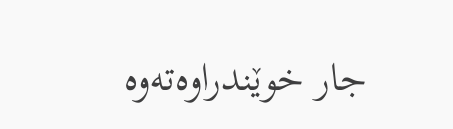جار خوێندراوەتەوە